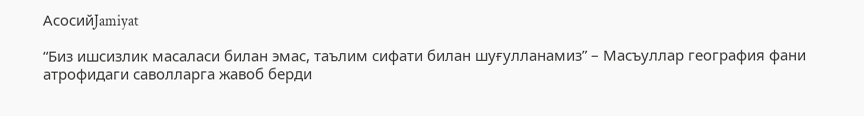АсосийJamiyat

“Биз ишсизлик масаласи билан эмас, таълим сифати билан шуғулланамиз” – Масъуллар география фани атрофидаги саволларга жавоб берди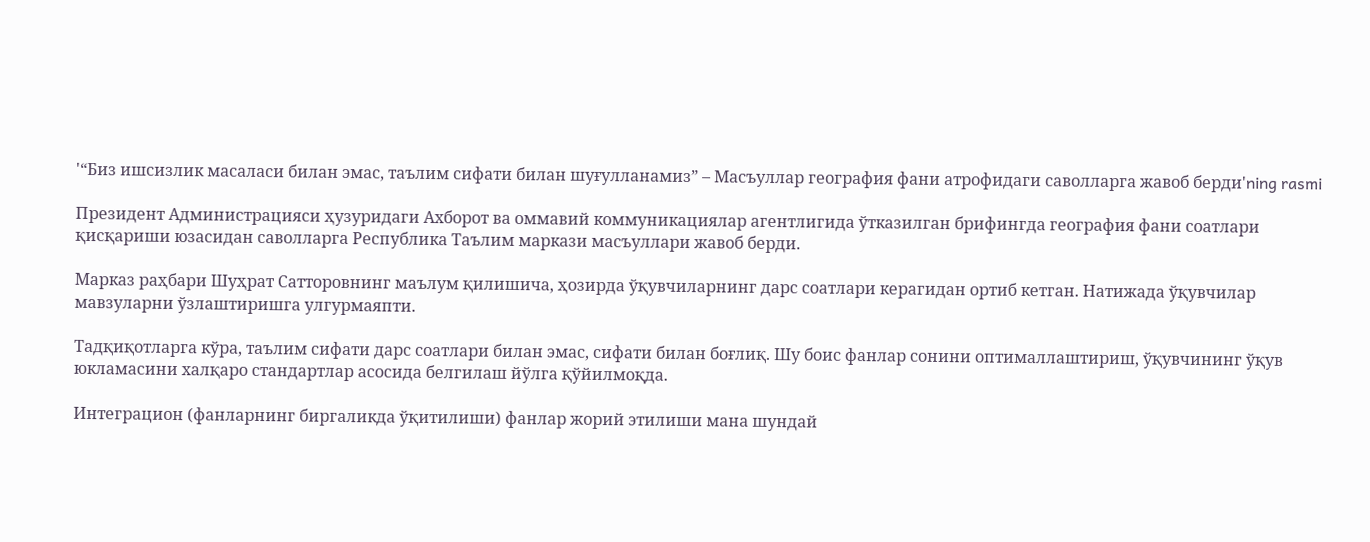'“Биз ишсизлик масаласи билан эмас, таълим сифати билан шуғулланамиз” – Масъуллар география фани атрофидаги саволларга жавоб берди'ning rasmi

Президент Администрацияси ҳузуридаги Ахборот ва оммавий коммуникациялар агентлигида ўтказилган брифингда география фани соатлари қисқариши юзасидан саволларга Республика Таълим маркази масъуллари жавоб берди.

Марказ раҳбари Шуҳрат Сатторовнинг маълум қилишича, ҳозирда ўқувчиларнинг дарс соатлари керагидан ортиб кетган. Натижада ўқувчилар мавзуларни ўзлаштиришга улгурмаяпти.

Тадқиқотларга кўра, таълим сифати дарс соатлари билан эмас, сифати билан боғлиқ. Шу боис фанлар сонини оптималлаштириш, ўқувчининг ўқув юкламасини халқаро стандартлар асосида белгилаш йўлга қўйилмоқда.

Интеграцион (фанларнинг биргаликда ўқитилиши) фанлар жорий этилиши мана шундай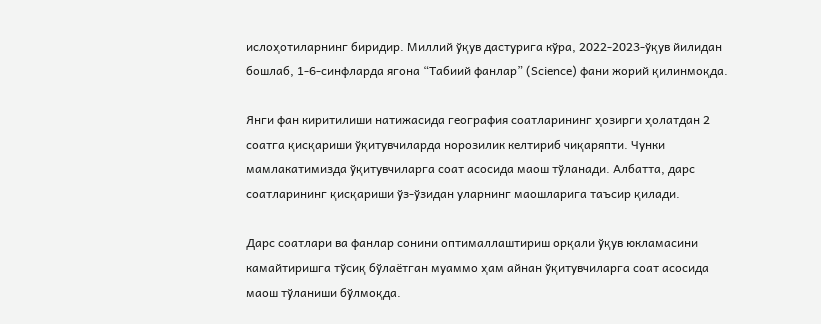ислоҳотиларнинг биридир. Миллий ўқув дастурига кўра, 2022-2023-ўқув йилидан бошлаб, 1-6-синфларда ягона “Табиий фанлар” (Science) фани жорий қилинмоқда.

Янги фан киритилиши натижасида география соатларининг ҳозирги ҳолатдан 2 соатга қисқариши ўқитувчиларда норозилик келтириб чиқаряпти. Чунки мамлакатимизда ўқитувчиларга соат асосида маош тўланади. Албатта, дарс соатларининг қисқариши ўз-ўзидан уларнинг маошларига таъсир қилади.

Дарс соатлари ва фанлар сонини оптималлаштириш орқали ўқув юкламасини камайтиришга тўсиқ бўлаётган муаммо ҳам айнан ўқитувчиларга соат асосида маош тўланиши бўлмоқда.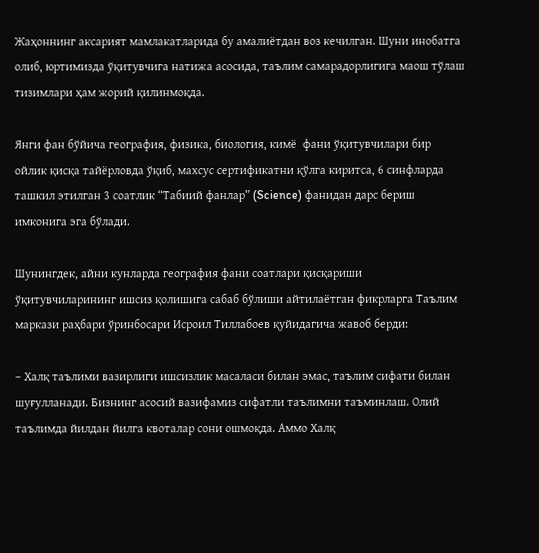Жаҳоннинг аксарият мамлакатларида бу амалиётдан воз кечилган. Шуни инобатга олиб, юртимизда ўқитувчига натижа асосида, таълим самарадорлигига маош тўлаш тизимлари ҳам жорий қилинмоқда.

Янги фан бўйича география, физика, биология, кимё  фани ўқитувчилари бир ойлик қисқа тайёрловда ўқиб, махсус сертификатни қўлга киритса, 6 синфларда ташкил этилган 3 соатлик “Табиий фанлар” (Science) фанидан дарс бериш имконига эга бўлади.

Шунингдек, айни кунларда география фани соатлари қисқариши ўқитувчиларининг ишсиз қолишига сабаб бўлиши айтилаётган фикрларга Таълим маркази раҳбари ўринбосари Исроил Тиллабоев қуйидагича жавоб берди:

– Халқ таълими вазирлиги ишсизлик масаласи билан эмас, таълим сифати билан шуғулланади. Бизнинг асосий вазифамиз сифатли таълимни таъминлаш. Олий таълимда йилдан йилга квоталар сони ошмоқда. Аммо Халқ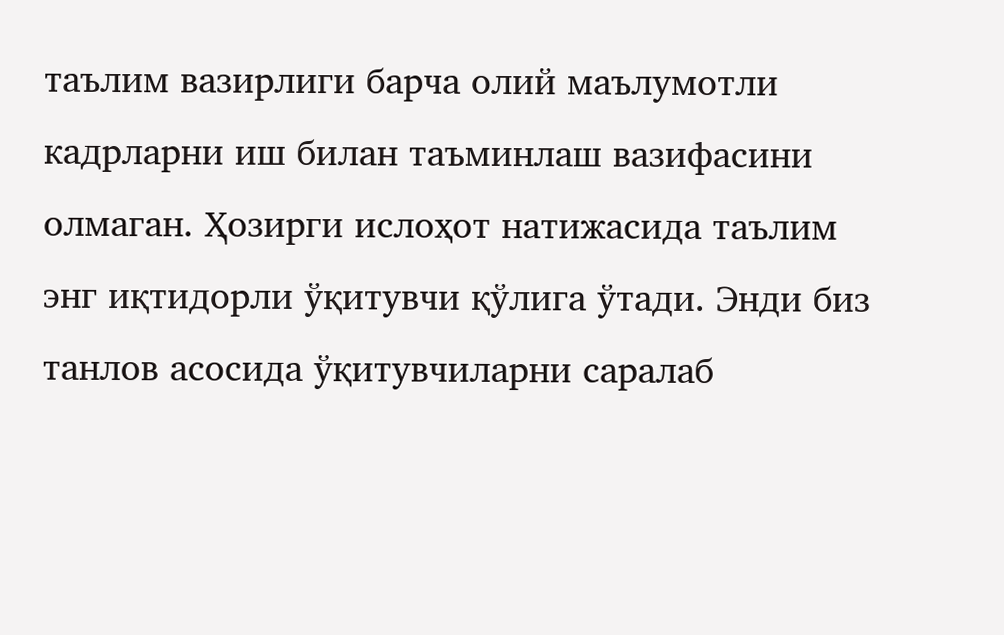таълим вазирлиги барча олий маълумотли кадрларни иш билан таъминлаш вазифасини олмаган. Ҳозирги ислоҳот натижасида таълим энг иқтидорли ўқитувчи қўлига ўтади. Энди биз танлов асосида ўқитувчиларни саралаб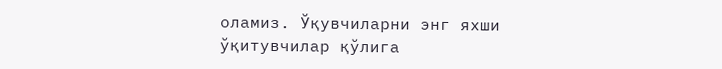оламиз. Ўқувчиларни энг яхши ўқитувчилар қўлига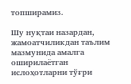топширамиз.

Шу нуқтаи назардан, жамоатчиликдан таълим мазмунида амалга оширилаётган ислоҳотларни тўғри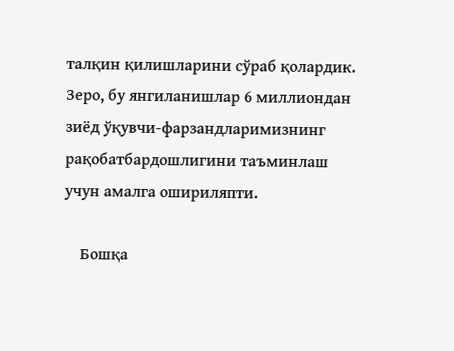талқин қилишларини сўраб қолардик. Зеро, бу янгиланишлар 6 миллиондан зиёд ўқувчи-фарзандларимизнинг рақобатбардошлигини таъминлаш учун амалга ошириляпти.

    Бошқа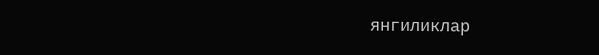янгиликлар